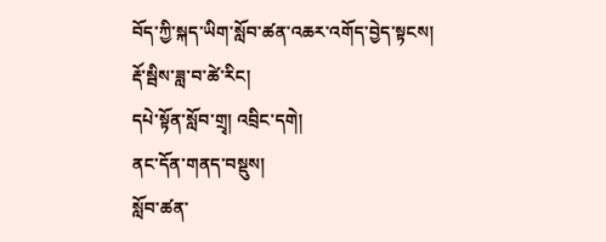བོད་ཀྱི་སྐད་ཡིག་སློབ་ཚན་འཆར་འགོད་བྱེད་སྟངས།
རྡོ་སྦིས་ཟླ་བ་ཚེ་རིང།
དཔེ་སྟོན་སློབ་གྲྭ། འབྲིང་དགེ།
ནང་དོན་གནད་བསྡུས།
སློབ་ཚན་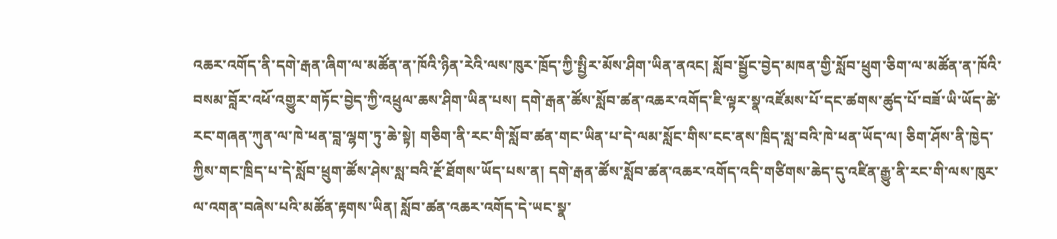འཆར་འགོད་ནི་དགེ་རྒན་ཞིག་ལ་མཚོན་ན་ཁོའི་ཉིན་རེའི་ལས་ཁུར་ཁྲོད་ཀྱི་སྤྱིར་མོས་ཤིག་ཡིན་ནའང། སློབ་སྦྱོང་བྱེད་མཁན་གྱི་སློབ་ཕྲུག་ཅིག་ལ་མཚོན་ན་ཁོའི་བསམ་བློར་འཕོ་འགྱུར་གཏོང་བྱེད་ཀྱི་འཕྲུལ་ཆས་ཤིག་ཡིན་པས། དགེ་རྒན་ཚོས་སློབ་ཚན་འཆར་འགོད་ཇི་ལྟར་སྣ་འཛོམས་པོ་དང་ཚགས་ཚུད་པོ་བཟོ་ཡི་ཡོད་ཚེ་རང་གཞན་ཀུན་ལ་ཁེ་ཕན་བླ་ལྷག་ཏུ་ཆེ་སྟེ། གཅིག་ནི་རང་གི་སློབ་ཚན་གང་ཡིན་པ་དེ་ལམ་སློང་གིས་ངང་ནས་ཁྲིད་སླ་བའི་ཁེ་ཕན་ཡོད་ལ། ཅིག་ཤོས་ནི་ཁྱེད་ཀྱིས་གང་ཁྲིད་པ་དེ་སློབ་ཕྲུག་ཚོས་ཤེས་སླ་བའི་རྔོ་ཐོགས་ཡོད་པས་ན། དགེ་རྒན་ཚོས་སློབ་ཚན་འཆར་འགོད་འདི་གཙིགས་ཆེད་དུ་འཛིན་རྒྱུ་ནི་རང་གི་ལས་ཁུར་ལ་འགན་བཞེས་པའི་མཚོན་རྟགས་ཡིན། སློབ་ཚན་འཆར་འགོད་དེ་ཡང་སྣ་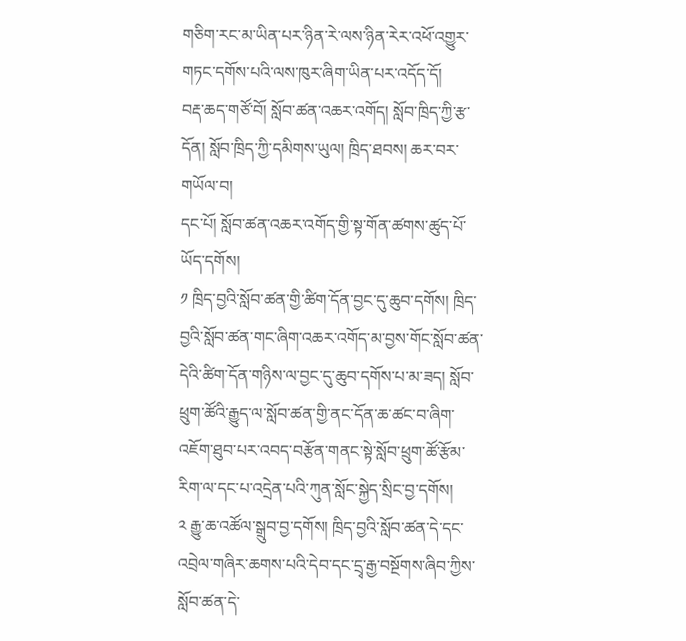གཅིག་རང་མ་ཡིན་པར་ཉིན་རེ་ལས་ཉིན་རེར་འཕོ་འགྱུར་གཏང་དགོས་པའི་ལས་ཁུར་ཞིག་ཡིན་པར་འདོད་དོ།
བརྡ་ཆད་གཙོ་བོ། སློབ་ཚན་འཆར་འགོད། སློབ་ཁྲིད་ཀྱི་རྩ་དོན། སློབ་ཁྲིད་ཀྱི་དམིགས་ཡུལ། ཁྲིད་ཐབས། ཆར་བར་གཡོལ་བ།
དང་པོ། སློབ་ཚན་འཆར་འགོད་གྱི་སྟ་གོན་ཚགས་ཚུད་པོ་ཡོད་དགོས།
༡ ཁྲིད་བྱའི་སློབ་ཚན་གྱི་ཚིག་དོན་བྱང་དུ་ཆུབ་དགོས། ཁྲིད་བྱའི་སློབ་ཚན་གང་ཞིག་འཆར་འགོད་མ་བྱས་གོང་སློབ་ཚན་དེའི་ཚིག་དོན་གཉིས་ལ་བྱང་དུ་ཆུབ་དགོས་པ་མ་ཟད། སློབ་ཕྲུག་ཚོའི་རྒྱུད་ལ་སློབ་ཚན་གྱི་ནང་དོན་ཆ་ཚང་བ་ཞིག་འཇོག་ཐུབ་པར་འབད་བརྩོན་གནང་སྟེ་སློབ་ཕྲུག་ཚོ་རྩོམ་རིག་ལ་དང་པ་འདྲེན་པའི་ཀུན་སློང་སྐྱེད་སྲིང་བྱ་དགོས།
༢ རྒྱུ་ཆ་འཚོལ་སྒྲུབ་བྱ་དགོས། ཁྲིད་བྱའི་སློབ་ཚན་དེ་དང་འབྲེལ་གཞིར་ཆགས་པའི་དེབ་དང་དྲྭ་རྒྱ་བསྔོགས་ཞིབ་ཀྱིས་སློབ་ཚན་དེ་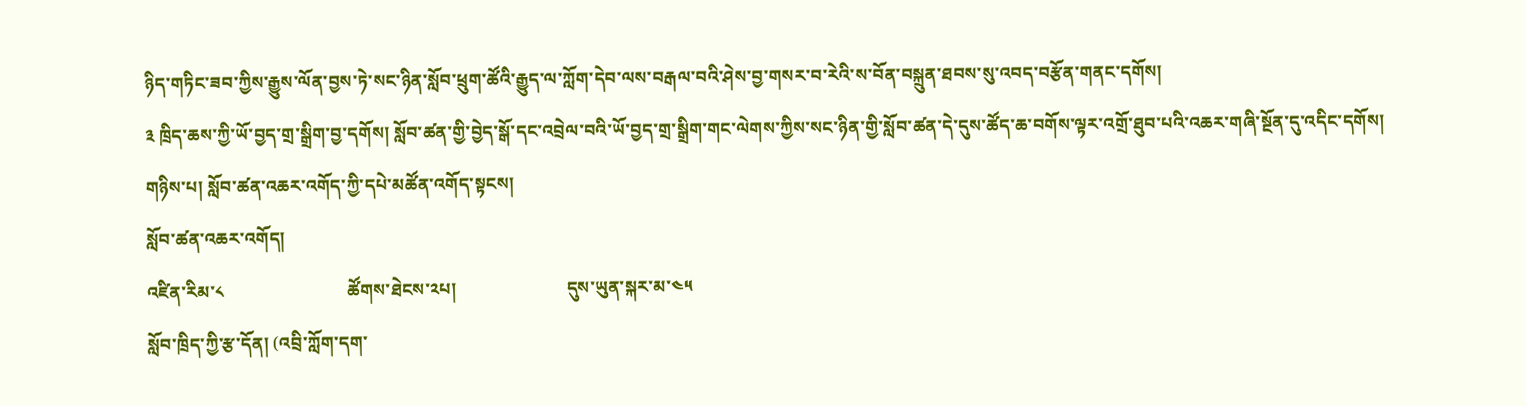ཉིད་གཏིང་ཟབ་ཀྱིས་རྒྱུས་ལོན་བྱས་ཏེ་སང་ཉིན་སློབ་ཕྲུག་ཚོའི་རྒྱུད་ལ་ཀློག་དེབ་ལས་བརྒལ་བའི་ཤེས་བྱ་གསར་བ་རེའི་ས་བོན་བསྐྲུན་ཐབས་སུ་འབད་བརྩོན་གནང་དགོས།
༣ ཁྲིད་ཆས་ཀྱི་ཡོ་བྱད་གྲ་སྒྲིག་བྱ་དགོས། སློབ་ཚན་གྱི་བྱེད་སྒོ་དང་འབྲེལ་བའི་ཡོ་བྱད་གྲ་སྒྲིག་གང་ལེགས་ཀྱིས་སང་ཉིན་གྱི་སློབ་ཚན་དེ་དུས་ཚོད་ཆ་བགོས་ལྟར་འགྲོ་ཐུབ་པའི་འཆར་གཞི་སྔོན་དུ་འདིང་དགོས།
གཉིས་པ། སློབ་ཚན་འཆར་འགོད་ཀྱི་དཔེ་མཚོན་འགོད་སྟངས།
སློབ་ཚན་འཆར་འགོད།
འཛིན་རིམ་༨                            ཚོགས་ཐེངས་༢པ།                         དུས་ཡུན་སྐར་མ་༤༥
སློབ་ཁྲིད་ཀྱི་རྩ་དོན། (འབྲི་ཀློག་དག་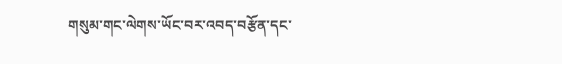གསུམ་གང་ལེགས་ཡོང་བར་འབད་བརྩོན་དང་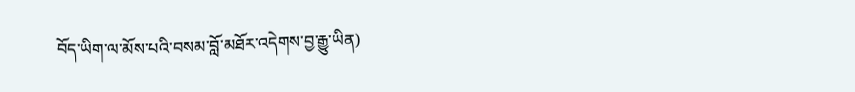བོད་ཡིག་ལ་མོས་པའི་བསམ་བློ་མཐོར་འདེགས་བྱ་རྒྱུ་ཡིན)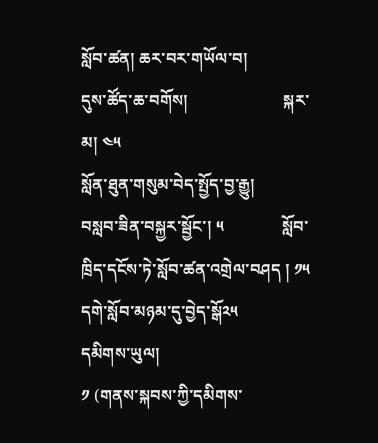སློབ་ཚན། ཆར་བར་གཡོལ་བ།
དུས་ཚོད་ཆ་བགོས།                       སྐར་མ། ༤༥                                                                            སློན་ཐུན་གསུམ་བེད་སྤྱོད་བྱ་རྒྱུ།
བསླབ་ཟིན་བསྐྱར་སྦྱོང་། ༥              སློབ་ཁྲིད་དངོས་ཏེ་སློབ་ཚན་འགྲེལ་བཤད ། ༡༥                                  དགེ་སློབ་མཉམ་དུ་བྱེད་སྒོ༢༥
དམིགས་ཡུལ།
༡ (གནས་སྐབས་ཀྱི་དམིགས་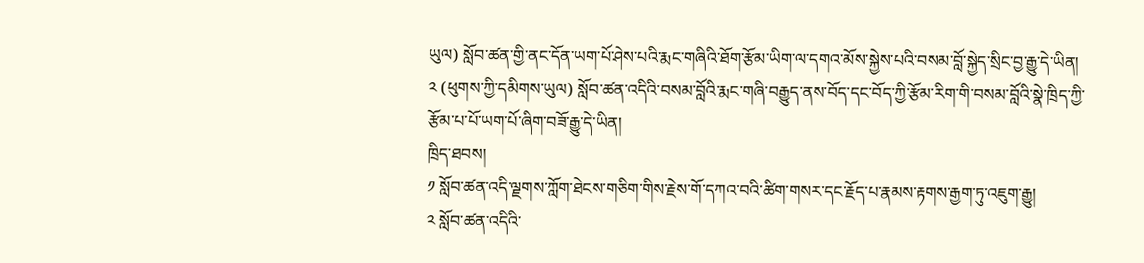ཡུལ) སློབ་ཚན་གྱི་ནང་དོན་ཡག་པོ་ཤེས་པའི་རྨང་གཞིའི་ཐོག་རྩོམ་ཡིག་ལ་དགའ་མོས་སྐྱེས་པའི་བསམ་བློ་སྐྱེད་སྲིང་བྱ་རྒྱུ་དེ་ཡིན།
༢ (ཕུགས་ཀྱི་དམིགས་ཡུལ) སློབ་ཚན་འདིའི་བསམ་བློའི་རྨང་གཞི་བརྒྱུད་ནས་བོད་དང་བོད་ཀྱི་རྩོམ་རིག་གི་བསམ་བློའི་སྣེ་ཁྲིད་ཀྱི་རྩོམ་པ་པོ་ཡག་པོ་ཞིག་བཟོ་རྒྱུ་དེ་ཡིན།
ཁྲིད་ཐབས།
༡ སློབ་ཚན་འདི་ལྗགས་ཀློག་ཐེངས་གཅིག་གིས་རྗེས་གོ་དཀའ་བའི་ཚིག་གསར་དང་རྗོད་པ་རྣམས་རྟགས་རྒྱག་ཏུ་འཇུག་རྒྱུ།
༢ སློབ་ཚན་འདིའི་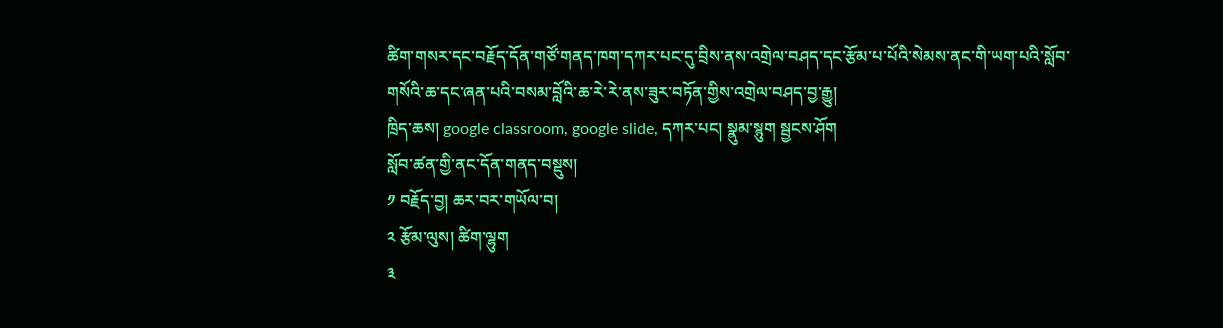ཚིག་གསར་དང་བརྗོད་དོན་གཙོ་གནད་ཁག་དཀར་པང་དུ་བྲིས་ནས་འགྲེལ་བཤད་དང་རྩོམ་པ་པོའི་སེམས་ནང་གི་ཡག་པའི་སློབ་གསོའི་ཆ་དང་ཞན་པའི་བསམ་བློའི་ཆ་རེ་རེ་ནས་ཟུར་བཏོན་གྱིས་འགྲེལ་བཤད་བྱ་རྒྱུ།
ཁྲིད་ཆས། google classroom, google slide, དཀར་པང། སྣུམ་སྙུག སྦྱངས་ཤོག
སློབ་ཚན་གྱི་ནང་དོན་གནད་བསྡུས།
༡ བརྗོད་བྱ། ཆར་བར་གཡོལ་བ།
༢ རྩོམ་ལུས། ཚིག་ལྷུག
༣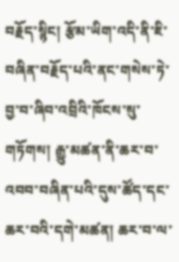བརྗོད་སྙིང། རྩོམ་ཡིག་འདི་ནི་ཇི་བཞིན་བརྗོད་པའི་ནང་གསེས་ཏེ་བྱ་བ་ཞིབ་འབྲིའི་ཁོངས་སུ་གཏོགས། རྒྱུ་མཚན་ནི་ཆར་བ་འབབ་བཞིན་པའི་དུས་ཚོད་དང་ཆར་བའི་དགེ་མཚན། ཆར་བ་ལ་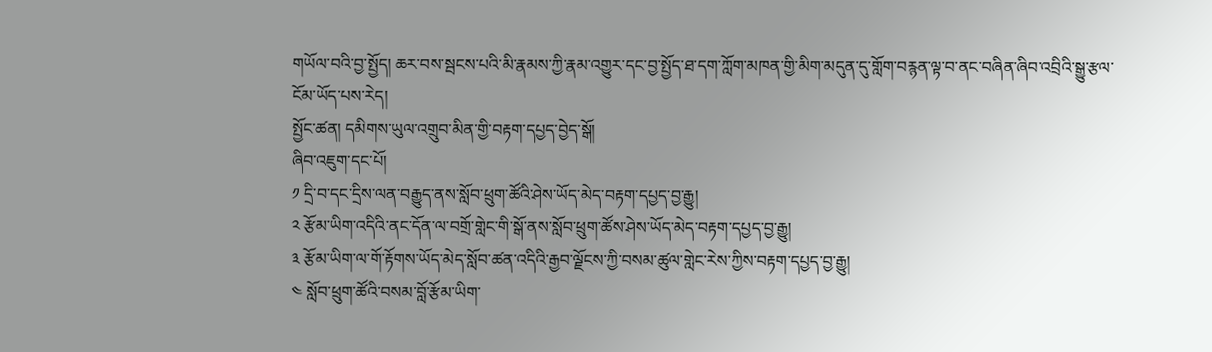གཡོལ་བའི་བྱ་སྤྱོད། ཆར་བས་སྦངས་པའི་མི་རྣམས་ཀྱི་རྣམ་འགྱུར་དང་བྱ་སྤྱོད་ཐ་དག་ཀློག་མཁན་གྱི་མིག་མདུན་དུ་གློག་བརྙན་ལྟ་བ་ནང་བཞིན་ཞིབ་འབྲིའི་སྒྱུ་རྩལ་ངོམ་ཡོད་པས་རེད།
སྤྱོང་ཚན། དམིགས་ཡུལ་འགྲུབ་མིན་གྱི་བརྟག་དཔྱད་བྱེད་སྒོ།
ཞིབ་འཇུག་དང་པོ།
༡ དྲི་བ་དང་དྲིས་ལན་བརྒྱུད་ནས་སློབ་ཕྲུག་ཚོའི་ཤེས་ཡོད་མེད་བརྟག་དཔྱད་བྱ་རྒྱུ།
༢ རྩོམ་ཡིག་འདིའི་ནང་དོན་ལ་བགྲོ་གླེང་གི་སྒོ་ནས་སློབ་ཕྲུག་ཚོས་ཤེས་ཡོད་མེད་བརྟག་དཔྱད་བྱ་རྒྱུ།
༣ རྩོམ་ཡིག་ལ་གོ་རྟོགས་ཡོད་མེད་སློབ་ཚན་འདིའི་རྒྱབ་ལྗོངས་ཀྱི་བསམ་ཚུལ་གླེང་རེས་ཀྱིས་བརྟག་དཔྱད་བྱ་རྒྱུ།
༤ སློབ་ཕྲུག་ཚོའི་བསམ་བློ་རྩོམ་ཡིག་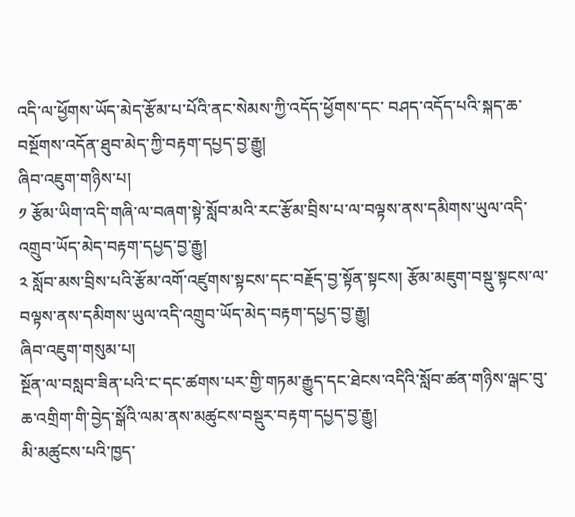འདི་ལ་ཕྱོགས་ཡོད་མེད་རྩོམ་པ་པོའི་ནང་སེམས་ཀྱི་འདོད་ཕྱོགས་དང་ བཤད་འདོད་པའི་སྐད་ཆ་བསྔོགས་འདོན་ཐུབ་མེད་ཀྱི་བརྟག་དཔྱད་བྱ་རྒྱུ།
ཞིབ་འཇུག་གཉིས་པ།
༡ རྩོམ་ཡིག་འདི་གཞི་ལ་བཞག་སྟེ་སློབ་མའི་རང་རྩོམ་བྲིས་པ་ལ་བལྟས་ནས་དམིགས་ཡུལ་འདི་འགྲུབ་ཡོད་མེད་བརྟག་དཔྱད་བྱ་རྒྱུ།
༢ སློབ་མས་བྲིས་པའི་རྩོམ་འགོ་འཛུགས་སྟངས་དང་བརྗོད་བྱ་སྟོན་སྟངས། རྩོམ་མཇུག་བསྡུ་སྟངས་ལ་བལྟས་ནས་དམིགས་ཡུལ་འདི་འགྲུབ་ཡོད་མེད་བརྟག་དཔྱད་བྱ་རྒྱུ།
ཞིབ་འཇུག་གསུམ་པ།
སྔོན་ལ་བསླབ་ཟིན་པའི་ང་དང་ཚགས་པར་གྱི་གཏམ་རྒྱུད་དང་ཐེངས་འདིའི་སློབ་ཚན་གཉིས་ལྒང་བུ་ཆ་འགྲིག་གི་བྱེད་སྒོའི་ལམ་ནས་མཚུངས་བསྡུར་བརྟག་དཔྱད་བྱ་རྒྱུ།
མི་མཚུངས་པའི་ཁྱད་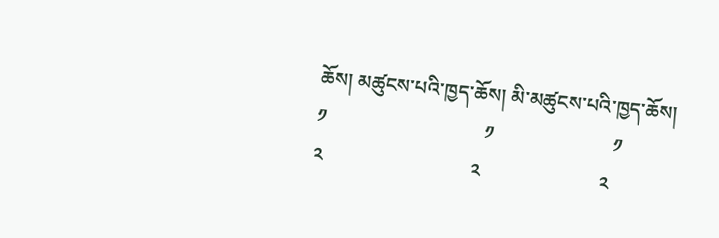ཆོས། མཚུངས་པའི་ཁྱད་ཆོས། མི་མཚུངས་པའི་ཁྱད་ཆོས།
༡                                ༡                        ༡
༢                              ༢                        ༢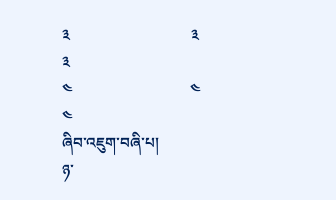༣                               ༣                        ༣
༤                              ༤                        ༤
ཞིབ་འཇུག་བཞི་པ།
ཉ་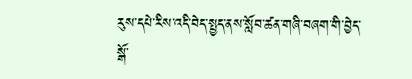རུས་དཔེ་རིས་འདི་བེད་སྤྱད་ནས་སློབ་ཚན་གཞི་བཞག་གི་བྱེད་སྒོ་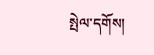སྤེལ་དགོས།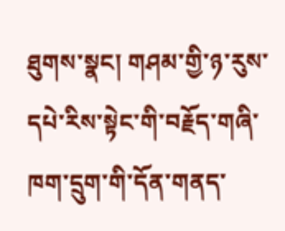ཐུགས་སྣང། གཤམ་གྱི་ཉ་རུས་དཔེ་རིས་སྟེང་གི་བརྗོད་གཞི་ཁག་དྲུག་གི་དོན་གནད་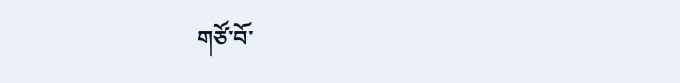གཙོ་བོ་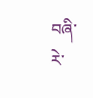བཞི་རེ་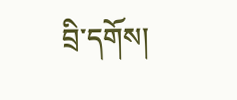བྲི་དགོས།